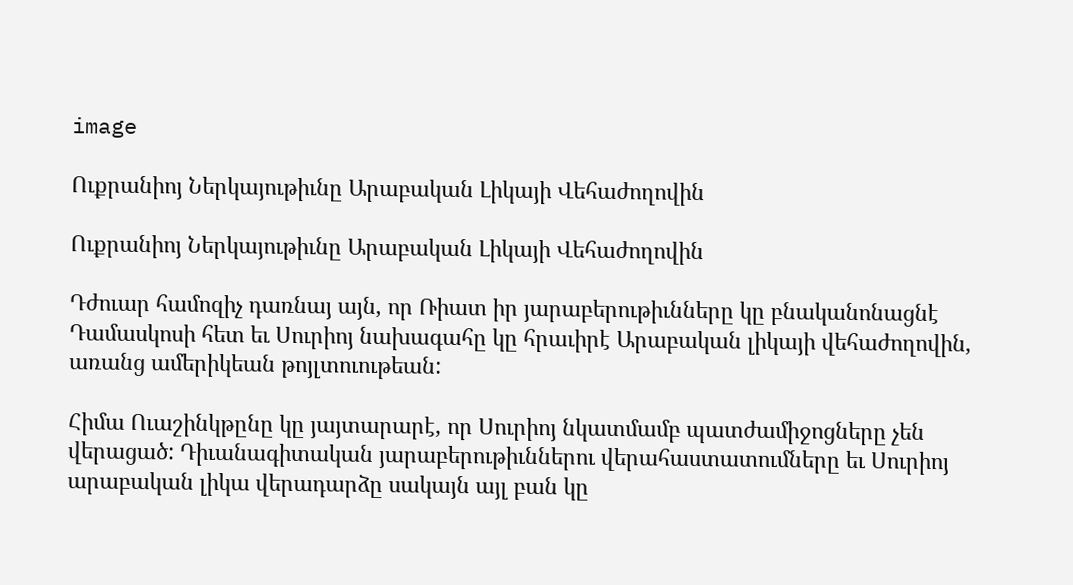image

Ուքրանիոյ Ներկայութիւնը Արաբական Լիկայի Վեհաժողովին

Ուքրանիոյ Ներկայութիւնը Արաբական Լիկայի Վեհաժողովին

Դժուար համոզիչ դառնայ այն, որ Ռիատ իր յարաբերութիւնները կը բնականոնացնէ Դամասկոսի հետ եւ Սուրիոյ նախագահը կը հրաւիրէ Արաբական լիկայի վեհաժողովին, առանց ամերիկեան թոյլտուութեան:

Հիմա Ուաշինկթընը կը յայտարարէ, որ Սուրիոյ նկատմամբ պատժամիջոցները չեն վերացած: Դիւանագիտական յարաբերութիւններու վերահաստատումները եւ Սուրիոյ արաբական լիկա վերադարձը սակայն այլ բան կը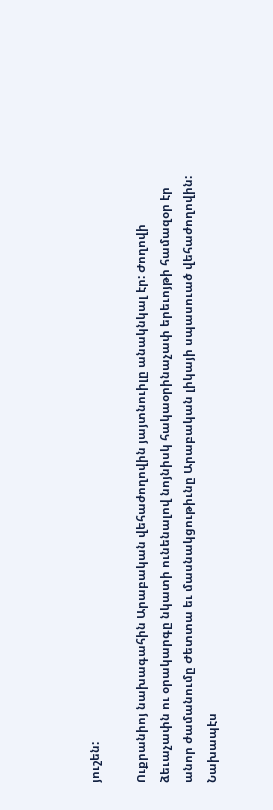յուշեն:

Ուքրանիոյ նախագահին Արաբական վեհաժողովին յայտնուիլը անակնկալ էր: Ժողովի ձեւաչափն ու օրակարգը նկատի ունենալով նոյնիսկ հակաօրինաչափ երեւոյթի համազօր էր անոր ժամանումը Ժետտա եւ մասնակցութիւնը Արաբական լիկայի սպասուած վեհաժողովին: Նախապէս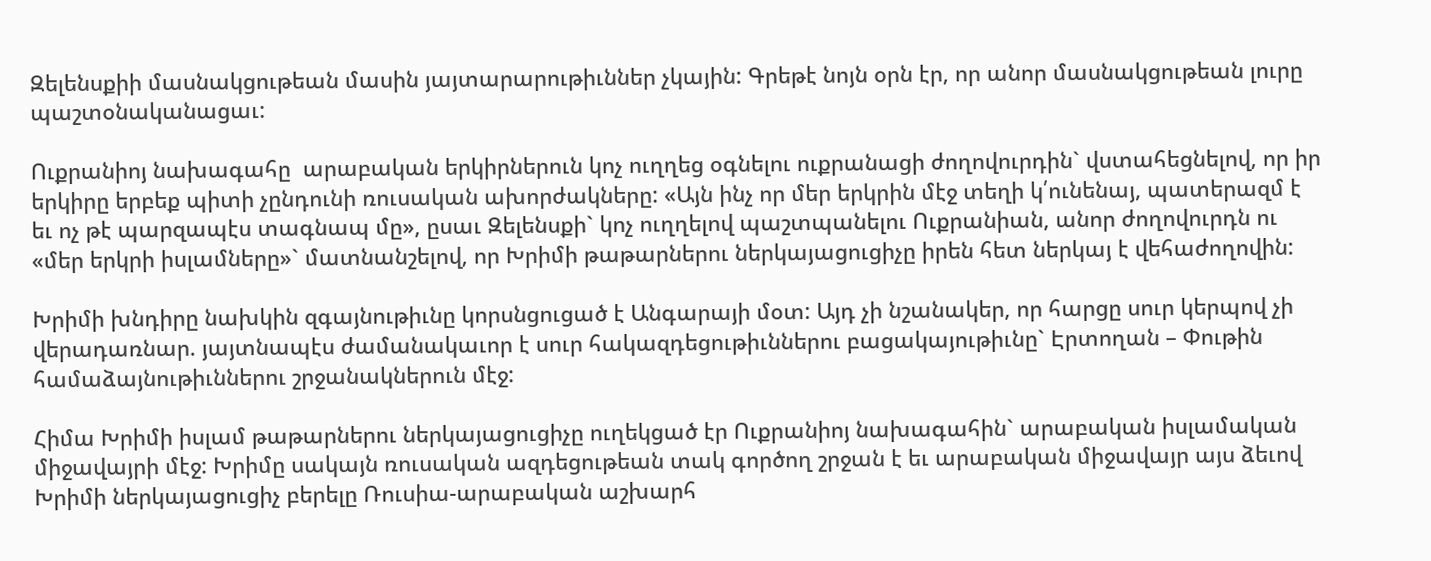Զելենսքիի մասնակցութեան մասին յայտարարութիւններ չկային: Գրեթէ նոյն օրն էր, որ անոր մասնակցութեան լուրը պաշտօնականացաւ:

Ուքրանիոյ նախագահը  արաբական երկիրներուն կոչ ուղղեց օգնելու ուքրանացի ժողովուրդին` վստահեցնելով, որ իր երկիրը երբեք պիտի չընդունի ռուսական ախորժակները: «Այն ինչ որ մեր երկրին մէջ տեղի կ՛ունենայ, պատերազմ է եւ ոչ թէ պարզապէս տագնապ մը», ըսաւ Զելենսքի` կոչ ուղղելով պաշտպանելու Ուքրանիան, անոր ժողովուրդն ու «մեր երկրի իսլամները»` մատնանշելով, որ Խրիմի թաթարներու ներկայացուցիչը իրեն հետ ներկայ է վեհաժողովին:

Խրիմի խնդիրը նախկին զգայնութիւնը կորսնցուցած է Անգարայի մօտ: Այդ չի նշանակեր, որ հարցը սուր կերպով չի վերադառնար. յայտնապէս ժամանակաւոր է սուր հակազդեցութիւններու բացակայութիւնը` Էրտողան – Փութին համաձայնութիւններու շրջանակներուն մէջ:

Հիմա Խրիմի իսլամ թաթարներու ներկայացուցիչը ուղեկցած էր Ուքրանիոյ նախագահին` արաբական իսլամական միջավայրի մէջ: Խրիմը սակայն ռուսական ազդեցութեան տակ գործող շրջան է եւ արաբական միջավայր այս ձեւով Խրիմի ներկայացուցիչ բերելը Ռուսիա-արաբական աշխարհ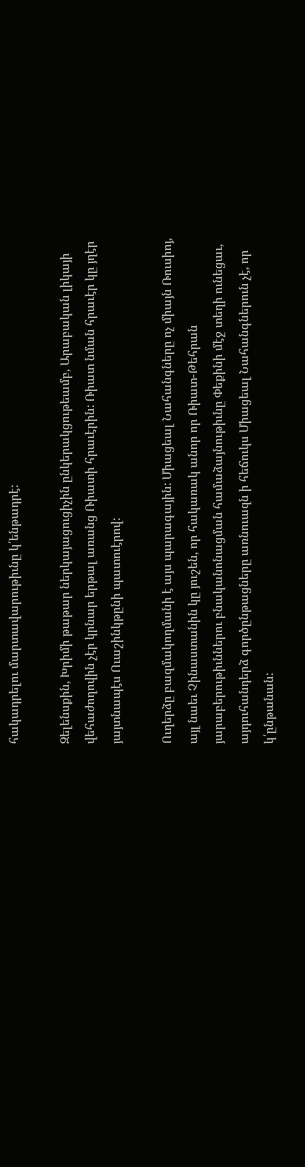հակադրելու մարտավարութիւնը կ՛ենթադրէ:

Զելենսքին, Խրիմի թաթար ներկայացուցիչին ընկերակցութեամբ, Արաբական լիկայի վեհաժողովին չէր կրնար երթալ առանց Ռիատի հրաւէրին: Ռիատ նման հրաւէր կը յղէր յայտնապէս Ուաշինկթընի պատուէրով:

Ուղերձը բազմակողմանի է այս պարագային: Միացեալ Նահանգները ոչ միայն Ռուսիոյ, այլ նաեւ Չինաստանին կը յուշեն, որ հակառակ անոր որ Ռիատ-Թեհրան յարաբերութիւններու բնականոնացման համաձայնութիւնը Փեքինի մէջ տեղի ունեցաւ, այդուհանդերձ գործընթացները առնուազն ի հեճուկս Միացեալ Նահանգներուն չէ, որ կ՛ընթանան: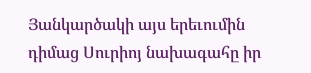Յանկարծակի այս երեւումին դիմաց Սուրիոյ նախագահը իր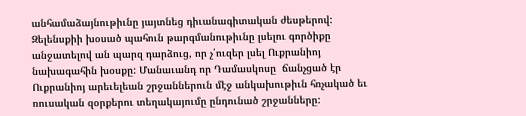անհամաձայնութիւնը յայտնեց դիւանագիտական ժեսթերով: Զելենսքիի խօսած պահուն թարգմանութիւնը լսելու գործիքը անջատելով ան պարզ դարձուց, որ չ՛ուզեր լսել Ուքրանիոյ նախագահին խօսքը: Մանաւանդ որ Դամասկոսը  ճանչցած էր Ուքրանիոյ արեւելեան շրջաններուն մէջ անկախութիւն հռչակած եւ ռուսական զօրքերու տեղակայումը ընդունած շրջանները: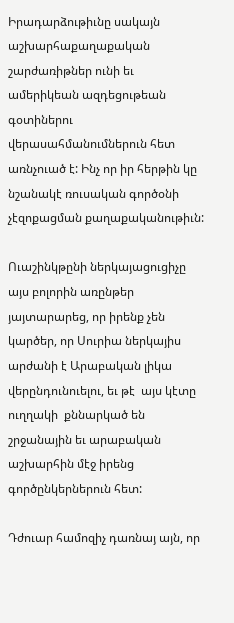Իրադարձութիւնը սակայն աշխարհաքաղաքական շարժառիթներ ունի եւ ամերիկեան ազդեցութեան գօտիներու վերասահմանումներուն հետ առնչուած է: Ինչ որ իր հերթին կը նշանակէ ռուսական գործօնի չէզոքացման քաղաքականութիւն:

Ուաշինկթընի ներկայացուցիչը այս բոլորին առընթեր յայտարարեց, որ իրենք չեն կարծեր, որ Սուրիա ներկայիս արժանի է Արաբական լիկա վերընդունուելու, եւ թէ  այս կէտը ուղղակի  քննարկած են շրջանային եւ արաբական աշխարհին մէջ իրենց գործընկերներուն հետ:

Դժուար համոզիչ դառնայ այն, որ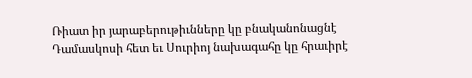Ռիատ իր յարաբերութիւնները կը բնականոնացնէ Դամասկոսի հետ եւ Սուրիոյ նախագահը կը հրաւիրէ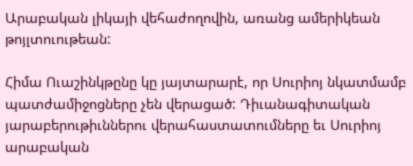Արաբական լիկայի վեհաժողովին, առանց ամերիկեան թոյլտուութեան:

Հիմա Ուաշինկթընը կը յայտարարէ, որ Սուրիոյ նկատմամբ պատժամիջոցները չեն վերացած: Դիւանագիտական յարաբերութիւններու վերահաստատումները եւ Սուրիոյ արաբական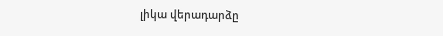լիկա վերադարձը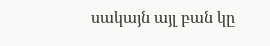սակայն այլ բան կը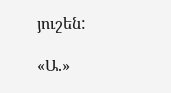յուշեն:

«Ա.»